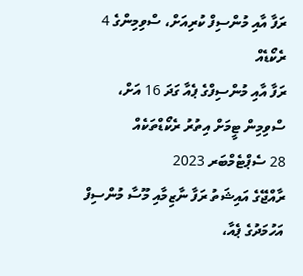ރަފާ އާއި މުންސިފް ކުރިއަށް، ސްވިމިންގެ 4 ރެކޯޑެއް
ރަފާ އާއި މުންސިފްގެ ޕެއާ ގަދަ 16 އަށް، ސްވިމިން ޓީމަށް އިތުރު ރެކޯޑްތަކެއް
28 ސެޕްޓެމްބަރ 2023
ރާއްޖޭގެ އައިޝަތު ރަފާ ނާޒިމާއި މޫސާ މުންސިފް އަހުމަދުގެ ޕެއާ،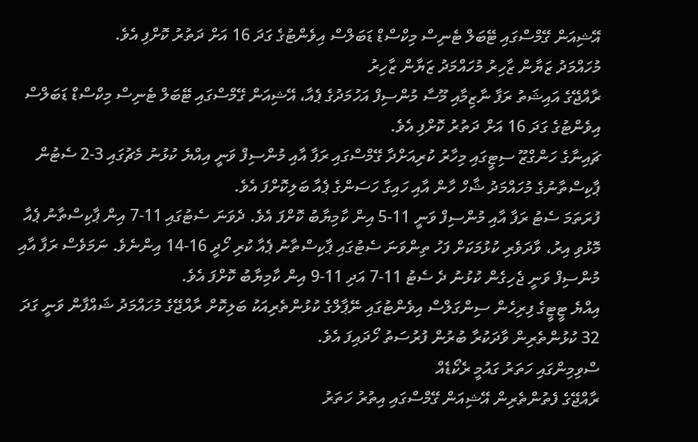އޭޝިއަން ގޭމްސްގައި ޓޭބަލް ޓެނިސް މިކްސްޑް ޑަބަލްސް އިވެންޓުގެ ގަދަ 16 އަށް ދަތުރު ކޮށްފި އެވެ.
މުހައްމަދު ޒަޔާން ޒާހިރު މުހައްމަދު ޒަޔާން ޒާހިރު
ރާއްޖޭގެ އައިޝަތު ރަފާ ނާޒިމާއި މޫސާ މުންސިފް އަހުމަދުގެ ޕެއާ، އޭޝިއަން ގޭމްސްގައި ޓޭބަލް ޓެނިސް މިކްސްޑް ޑަބަލްސް އިވެންޓުގެ ގަދަ 16 އަށް ދަތުރު ކޮށްފި އެވެ.
ޗައިނާގެ ހަންގްޒޫ ސިޓީގައި މިހާރު ކުރިއަށްދާ ގޭމްސްގައި ރަފާ އާއި މުންސިފް ވަނީ އިއްޔެ ކުޅުނު މެޗުގައި 3-2 ސެޓުން ޕާކިސްތާނުގެ މުހައްމަދު ޝާހް ހާން އާއި ހައިގާ ހަސަންގެ ޕެއާ ބަލިކޮށްފަ އެވެ.
ފުރަތަމަ ސެޓު ރަފާ އާއި މުންސިފް ވަނީ 11-5 އިން ކާމިޔާބު ކޮށްފަ އެވެ. ދެވަނަ ސެޓުގައި 11-7 އިން ޕާކިސްތާނު ޕެއާ މޮޅުވި އިރު، ވާދަވެރި ކުޅުމަކަށް ފަހު ތިންވަނަ ސެޓުގައި ޕާކިސްތާނު ޕެއާ ކުރި ހޯދީ 16-14 އިންނެވެ. ނަމަވެސް ރަފާ އާއި މުންސިފް ވަނީ ޖެހިގެން ކުޅުނު ދެ ސެޓު 11-7 އަދި 11-9 އިން ކާމިޔާބު ކޮށްފަ އެވެ.
އިއްޔެ ޓީޓީގެ ފިރިހެން ސިންގަލްސް އިވެންޓުގައި ނޭޕާލްގެ ކުޅުންތެރިއަކު ބަލިކޮށް ރާއްޖޭގެ މުހައްމަދު ޝައްފާން ވަނީ ގަދަ 32 ކުޅުންތެރިން ވާދަކުރާ ބުރުން ފުރުސަތު ހޯދައިފަ އެވެ.
ސްވިމިންގައި ހަތަރު ގައުމީ ރެކޯޑެއް
ރާއްޖޭގެ ފެތުންތެރިން އޭޝިއަން ގޭމްސްގައި އިތުރު ހަތަރު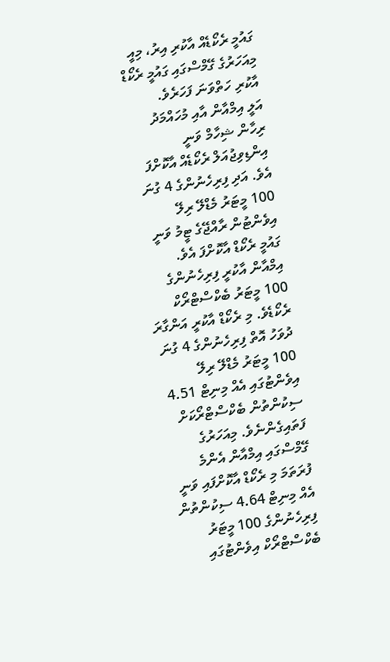ގައުމީ ރެކޯޑެއް އާކުރި އިރު، މިއީ މިއަހަރުގެ ގޭމްސްގައި ގައުމީ ރެކޯޑް އާކުރި ހަތްވަނަ ފަހަރެވެ.
އަލީ އިމްއާން އާއި މުހައްމަދު ރިހާން ޝިހާމް ވަނީ އިންޑިވިޖުއަލް ރެކޯޑެއް އާކޮށްފަ އެވެ. އަދި ފިރިހެނުންގެ 4 ގުނަ 100 މީޓަރު މެޑްލޭ ރިލޭ އިވެންޓުން ރާއްޖޭގެ ޓީމު ވަނީ ގައުމީ ރެކޯޑް އާކޮށްފަ އެވެ.
އިމްއާން އާކުރީ ފިރިހެނުންގެ 100 މީޓަރު ބެކްސްޓްރޯކް ރެކޯޑެވެ. މި ރެކޯޑް އާކުރީ އަންގާރަ ދުވަހު އޮތް ފިރިހެނުންގެ 4 ގުނަ 100 މީޓަރު މެޑްލޭ ރިލޭ އިވެންޓުގައި އެއް މިނިޓް 4.51 ސިކުންތުން ބެކްސްޓްރޯކަށް ފަތައިގެންނެވެ. މިއަހަރުގެ ގޭމްސްގައި އިމްއާން އެންމެ ފުރަތަމަ މި ރެކޯޑް އާކޮށްފައި ވަނީ އެއް މިނިޓް 4.64 ސިކުންތުން ފިރިހެނުންގެ 100 މީޓަރު ބެކްސްޓްރޯކް އިވެންޓުގައި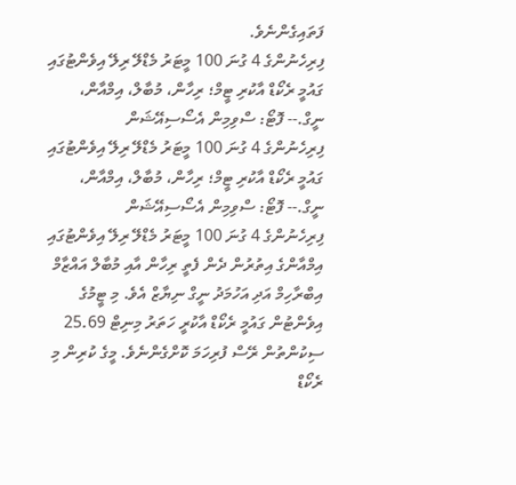ފަތައިގެންނެވެ.
ފިރިހެނުންގެ 4 ގުނަ 100 މީޓަރު މެޑްލޭ ރިލޭ އިވެންޓުގައި ގައުމީ ރެކޯޑް އާކުރި ޓީމް؛ ރިހާން، މުބާލް، އިމްއާން، ނީގް.-- ފޮޓޯ: ސްވިމިން އެސޯސިއޭޝަން
ފިރިހެނުންގެ 4 ގުނަ 100 މީޓަރު މެޑްލޭ ރިލޭ އިވެންޓުގައި ގައުމީ ރެކޯޑް އާކުރި ޓީމް؛ ރިހާން، މުބާލް، އިމްއާން، ނީގް.-- ފޮޓޯ: ސްވިމިން އެސޯސިއޭޝަން
ފިރިހެނުންގެ 4 ގުނަ 100 މީޓަރު މެޑްލޭ ރިލޭ އިވެންޓުގައި އިމްއާންގެ އިތުރުން ދެން ފެތީ ރިހާން އާއި މުބާލް އައްޒާމް އިބްރާހިމް އަދި އަހުމަދު ނީގް ނިޔާޒް އެވެ. މި ޓީމުގެ އިވެންޓުން ގައުމީ ރެކޯޑް އާކުރީ ހަތަރު މިނިޓް 25.69 ސިކުންތުން ރޭސް ފުރިހަމަ ކޮށްގެންނެވެ. މީގެ ކުރިން މި ރެކޯޑް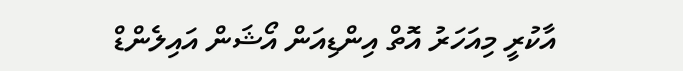އާކުރީ މިއަހަރު އޮތް އިންޑިއަން އޯޝަން އައިލެންޑް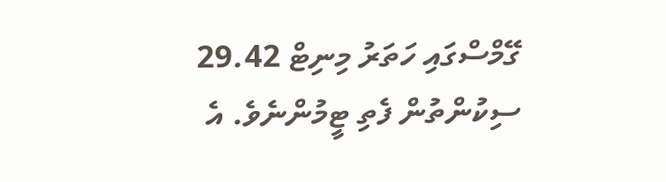ގޭމްސްގައި ހަތަރު މިނިޓް 29.42 ސިކުންތުން ފެތި ޓީމުންނެވެ. އެ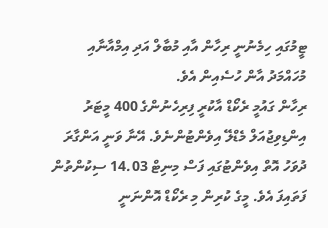ޓީމުގައި ހިމެނުނީ ރިހާން އާއި މުބާލް އަދި އިމްއާނާއި މުހައްމަދު އާން ހުސެއިން އެވެ.
ރިހާން ގައުމީ ރެކޯޑް އާކުރީ ފިރިހެނުންގެ 400 މީޓަރު އިންޑިވިޖުއަލް މެޑްލޭ އިވެންޓުންނެވެ. އޭނާ ވަނީ އަންގާރަ ދުވަހު އޮތް އިވެންޓުގައި ފަސް މިނިޓް 14.03 ސިކުންތުން ފަތައިފަ އެވެ. މީގެ ކުރިން މި ރެކޯޑް އޮންނަނީ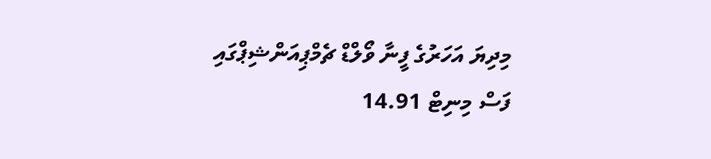މިދިޔަ އަހަރުގެ ފީނާ ވޯލްޑް ޗެމްޕިއަންޝިޕްގައި ފަސް މިނިޓް 14.91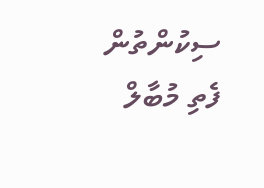ސިކުންތުން ފެތި މުބާލް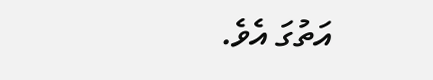އަތުގަ އެވެ.